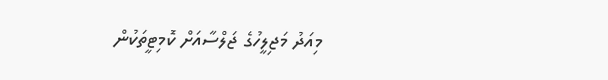މިއަދު މަޖިލީހުގެ ޖަލްސާއަށް ކޮމިޓީތަކުން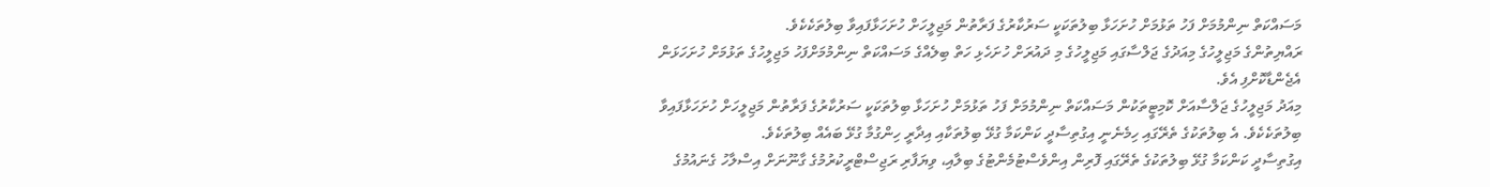މަސައްކަތް ނިންމުމަށް ފަހު ތަޅުމަށް ހުށަހަޅާ ބިލުތަކަކީ ސަރުކާރުގެ ފަރާތުން މަޖިލީހަށް ހުށަހަޅާފައިވާ ބިލުތަކެކެވެ.
ރައްޔިތުންގެ މަޖިލީހުގެ މިއަދުގެ ޖަލްސާގައި މަޖިލީހުގެ މި ދައުރަށް ހުށަހެޅި ހަތް ބިލެއްގެ މަސައްކަތް ނިންމުމަށްފަހު މަޖިލީހުގެ ތަޅުމަށް ހުށަހަޅަން އެޖެންޑާކޮށްފި އެވެ.
މިއަދު މަޖިލީހުގެ ޖަލްސާއަށް ކޮމިޓީތަކުން މަސައްކަތް ނިންމުމަށް ފަހު ތަޅުމަށް ހުށަހަޅާ ބިލުތަކަކީ ސަރުކާރުގެ ފަރާތުން މަޖިލީހަށް ހުށަހަޅާފައިވާ ބިލުތަކެކެވެ. އެ ބިލުތަކުގެ ތެރޭގައި ހިމެނެނީ އިގުތިސާދީ ކަންކަމާ ގުޅޭ ބިލުތަކާއި އިދާރީ ހިންގުމާ ގުޅޭ ބައެއް ބިލުތަކެވެ.
އިގުތިސާދީ ކަންކަމާ ގުޅޭ ބިލުތަކުގެ ތެރޭގައި ފޮރިން އިންވެސްޓުމެންޓުގެ ބިލާއި، ވިޔަފާރި ރަޖިސްޓްރީކުރުމުގެ ގާނޫނަށް އިސްލާހު ގެނައުމުގެ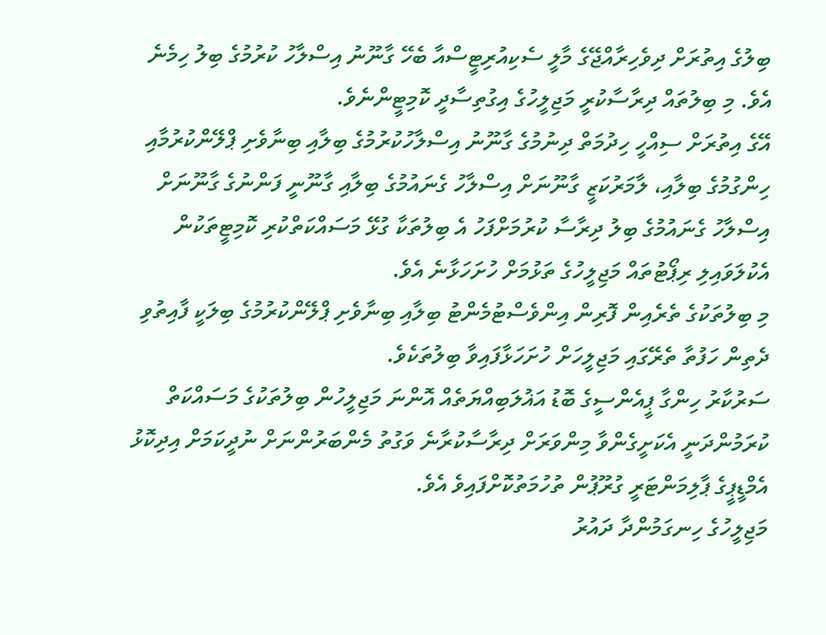ބިލުގެ އިތުރަށް ދިވެހިރާއްޖޭގެ މާލީ ސެކިއުރިޓީސްއާ ބެހޭ ގާނޫނު އިސްލާހު ކުރުމުގެ ބިލު ހިމެނެ އެވެ. މި ބިލުތައް ދިރާސާކުރީ މަޖިލީހުގެ އިގުތިސާދީ ކޮމިޓީންނެވެ.
އޭގެ އިތުރަށް ސިއްހީ ހިދުމަތް ދިނުމުގެ ގާނޫނު އިސްލާހުކުރުމުގެ ބިލާއި ބިނާވެށި ޕްލޭންކުރުމާއި ހިންގުމުގެ ބިލާއި، ލާމަރުކަޒީ ގާނޫނަށް އިސްލާހު ގެނައުމުގެ ބިލާއި ގާނޫނީ ފަންނުގެ ގާނޫނަށް އިސްލާހު ގެނައުމުގެ ބިލު ދިރާސާ ކުރުމަށްފަހު އެ ބިލުތަކާ ގުޅޭ މަސައްކަތްކުރި ކޮމިޓީތަކުން އެކުލަވައިލި ރިޕޯޓުތައް މަޖިލީހުގެ ތަޅުމަށް ހުށަހަޅާނެ އެވެ.
މި ބިލުތަކުގެ ތެރެއިން ފޮރިން އިންވެސްޓުމެންޓު ބިލާއި ބިނާވެށި ޕްލޭންކުރުމުގެ ބިލަކީ ފާއިތުވި ދެތިން ހަފުތާ ތެރޭގައި މަޖިލީހަށް ހުށަހަޅާފައިވާ ބިލުތަކެވެ.
ސަރުކާރު ހިންގާ ޕީއެންސީގެ ބޮޑު އަޣުލަބިއްޔަތެއް އޮންނަ މަޖިލީހުން ބިލުތަކުގެ މަސައްކަތް ކުރަމުންދަނީ އެކަށީގެންވާ މިންވަރަށް ދިރާސާކުރާނެ ވަގުތު މެންބަރުންނަށް ނުދީކަމަށް އިދިކޮޅު އެމްޑީޕީގެ ޕާލިމަންޓަރީ ގުރޫޕުން ތުހުމަތުކޮށްފައިވެ އެވެ.
މަޖިލީހުގެ ހިނގަމުންދާ ދައުރު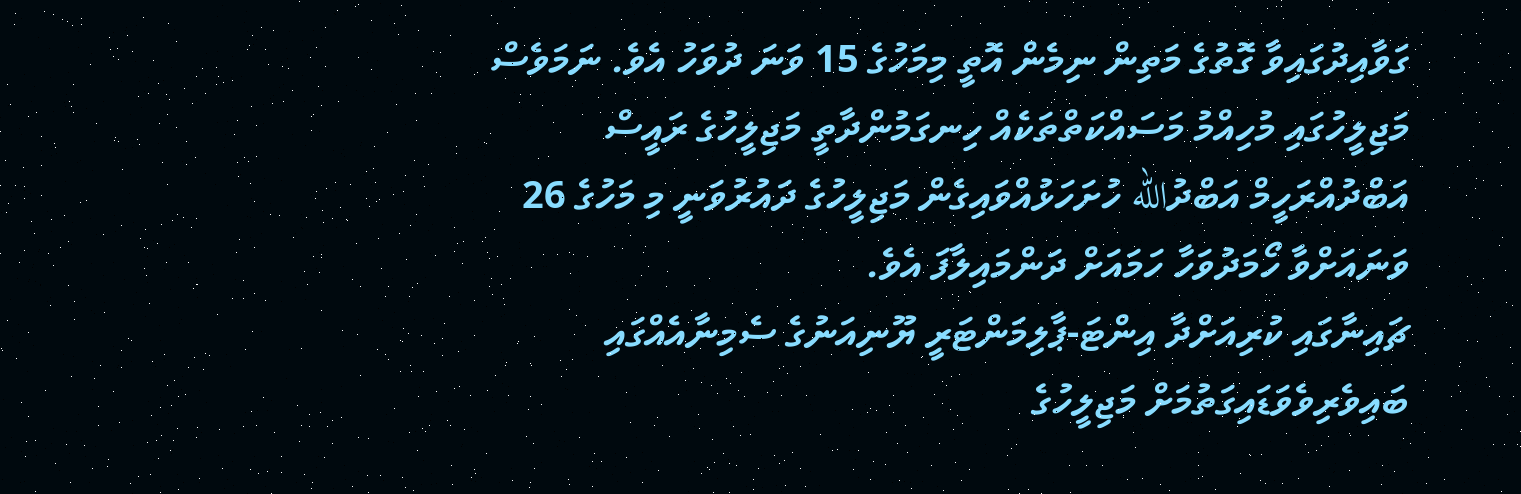ގަވާއިދުގައިވާ ގޮތުގެ މަތިން ނިމެން އޮތީ މިމަހުގެ 15 ވަނަ ދުވަހު އެވެ. ނަމަވެސް މަޖިލީހުގައި މުހިއްމު މަސައްކަތްތަކެއް ހިނގަމުންދާތީ މަޖިލީހުގެ ރައީސް އަބްދުއްރަހީމް އަބްދުالله ހުށަހަޅުއްވައިގެން މަޖިލީހުގެ ދައުރުވަނީ މި މަހުގެ 26 ވަނައަށްވާ ހޯމަދުވަހާ ހަމައަށް ދަންމައިލާފަ އެވެ.
ޗައިނާގައި ކުރިއަށްދާ އިންޓަ-ޕާލިމަންޓަރީ ޔޫނިއަނުގެ ސެމިނާއެއްގައި ބައިވެރިވެވަޑައިގަތުމަށް މަޖިލީހުގެ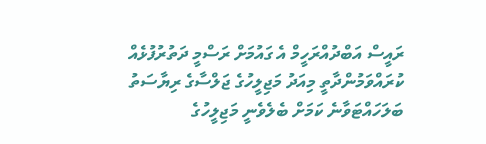ރައީސް އަބްދުއްރަހީމް އެ ގައުމަށް ރަސްމީ ދަތުރުފުޅެއް ކުރައްވަމުންދާތީ މިއަދު މަޖިލީހުގެ ޖަލްސާގެ ރިޔާސަތު ބަލަހައްޓަވާނެ ކަމަށް ބެލެވެނީ މަޖިލީހުގެ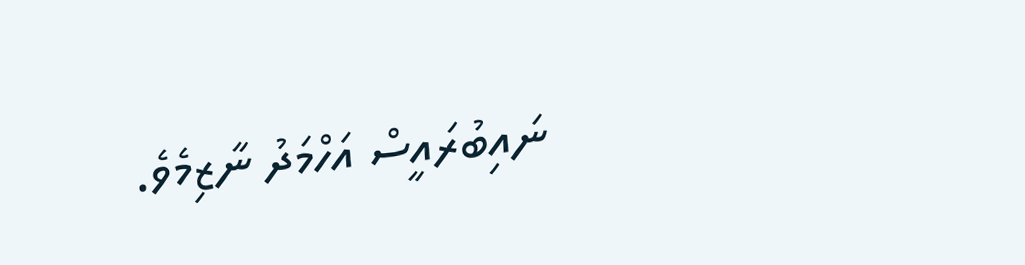ނައިބުރައީސް އަހްމަދު ނާޒިމެވެ.